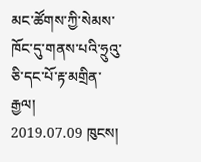མང་ཚོགས་ཀྱི་སེམས་ཁོང་དུ་གནས་པའི་ཧྲུའུ་ཅི་དང་པོ་རྟ་མགྲིན་རྒྱལ།
2019.07.09 ཁུངས།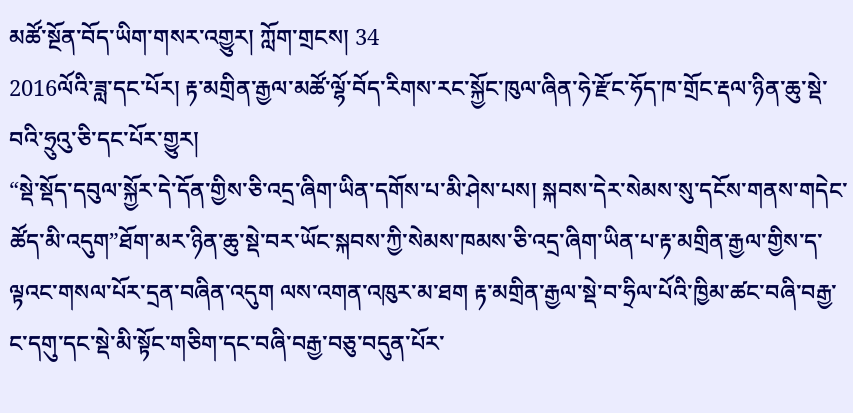མཚོ་སྔོན་བོད་ཡིག་གསར་འགྱུར། ཀློག་གྲངས། 34
2016ལོའི་ཟླ་དང་པོར། རྟ་མགྲིན་རྒྱལ་མཚོ་ལྷོ་བོད་རིགས་རང་སྐྱོང་ཁུལ་ཞིན་ཧེ་རྫོང་ཧོད་ཁ་གྲོང་རྡལ་ཉིན་ཆུ་སྡེ་བའི་ཧྲུའུ་ཅི་དང་པོར་གྱུར།
“སྡེ་སྡོད་དབུལ་སྐྱོར་དེ་དོན་གྱིས་ཅི་འདྲ་ཞིག་ཡིན་དགོས་པ་མི་ཤེས་པས། སྐབས་དེར་སེམས་སུ་དངོས་གནས་གདེང་ཚོད་མི་འདུག”ཐོག་མར་ཉིན་ཆུ་སྡེ་བར་ཡོང་སྐབས་ཀྱི་སེམས་ཁམས་ཅི་འདྲ་ཞིག་ཡིན་པ་རྟ་མགྲིན་རྒྱལ་གྱིས་ད་ལྟའང་གསལ་པོར་དྲན་བཞིན་འདུག ལས་འགན་འཁུར་མ་ཐག རྟ་མགྲིན་རྒྱལ་སྡེ་བ་ཧྲིལ་པོའི་ཁྱིམ་ཚང་བཞི་བརྒྱ་ང་དགུ་དང་སྡེ་མི་སྟོང་གཅིག་དང་བཞི་བརྒྱ་བཅུ་བདུན་པོར་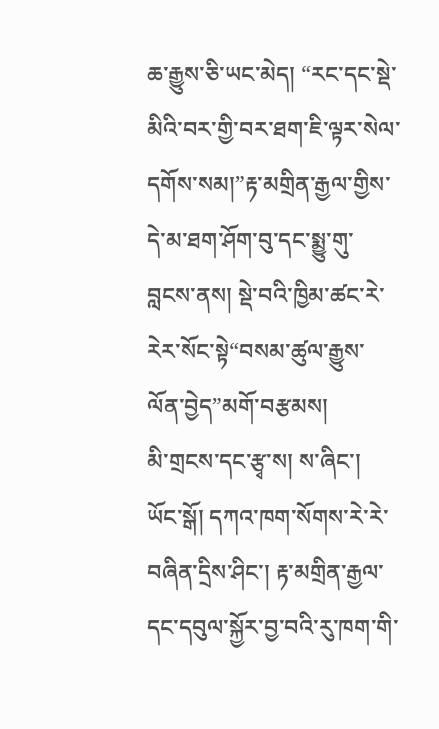ཆ་རྒྱུས་ཅི་ཡང་མེད། “རང་དང་སྡེ་མིའི་བར་གྱི་བར་ཐག་ཇི་ལྟར་སེལ་དགོས་སམ།”རྟ་མགྲིན་རྒྱལ་གྱིས་དེ་མ་ཐག་ཤོག་བུ་དང་སྨྱུ་གུ་བླངས་ནས། སྡེ་བའི་ཁྱིམ་ཚང་རེ་རེར་སོང་སྟེ“བསམ་ཚུལ་རྒྱུས་ལོན་བྱེད”མགོ་བརྩམས།
མི་གྲངས་དང་རྩྭ་ས། ས་ཞིང་། ཡོང་སྒོ། དཀའ་ཁག་སོགས་རེ་རེ་བཞིན་དྲིས་ཤིང་། རྟ་མགྲིན་རྒྱལ་དང་དབུལ་སྐྱོར་བྱ་བའི་རུ་ཁག་གི་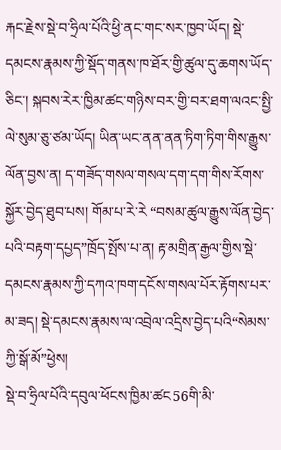རྐང་རྗེས་སྡེ་བ་ཧྲིལ་པོའི་ཕྱི་ནང་གང་སར་ཁྱབ་ཡོད། སྡེ་དམངས་རྣམས་ཀྱི་སྡོད་གནས་ཁ་ཐོར་གྱི་ཚུལ་དུ་ཆགས་ཡོད་ཅིང་། སྐབས་རེར་ཁྱིམ་ཚང་གཉིས་བར་གྱི་བར་ཐག་ལའང་སྤྱི་ལེ་སུམ་ཅུ་ཙམ་ཡོད། ཡིན་ཡང་ནན་ནན་ཏིག་ཏིག་གིས་རྒྱུས་ལོན་བྱས་ན། ད་གཟོད་གསལ་གསལ་དག་དག་གིས་རོགས་སྐྱོར་བྱེད་ཐུབ་པས། གོམ་པ་རེ་རེ “བསམ་ཚུལ་རྒྱུས་ལོན་བྱེད་པའི་བརྟག་དཔྱད”ཁྲོད་སྤོས་པ་ན། རྟ་མགྲིན་རྒྱལ་གྱིས་སྡེ་དམངས་རྣམས་ཀྱི་དཀའ་ཁག་དངོས་གསལ་པོར་རྟོགས་པར་མ་ཟད། སྡེ་དམངས་རྣམས་ལ་འབྲེལ་འདྲིས་བྱེད་པའི“སེམས་ཀྱི་སྒོ་མོ”ཕྱེས།
སྡེ་བ་ཧྲིལ་པོའི་དབུལ་ཕོངས་ཁྱིམ་ཚང56གི་མི་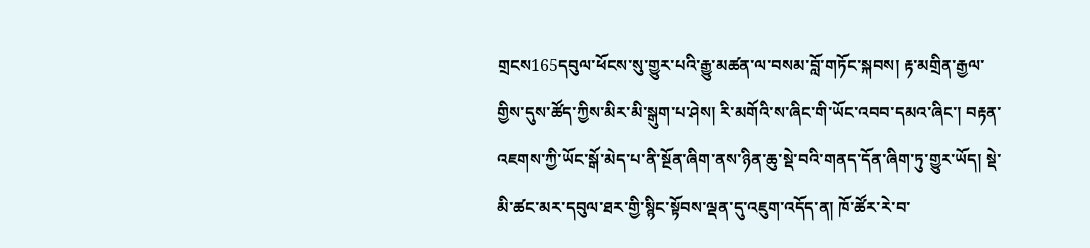གྲངས165དབུལ་ཕོངས་སུ་གྱུར་པའི་རྒྱུ་མཚན་ལ་བསམ་བློ་གཏོང་སྐབས། རྟ་མགྲིན་རྒྱལ་གྱིས་དུས་ཚོད་ཀྱིས་མིར་མི་སྒུག་པ་ཤེས། རི་མགོའི་ས་ཞིང་གི་ཡོང་འབབ་དམའ་ཞིང་། བརྟན་འཇགས་ཀྱི་ཡོང་སྒོ་མེད་པ་ནི་སྔོན་ཞིག་ནས་ཉིན་ཆུ་སྡེ་བའི་གནད་དོན་ཞིག་ཏུ་གྱུར་ཡོད། སྡེ་མི་ཚང་མར་དབུལ་ཐར་གྱི་སྙིང་སྟོབས་ལྡན་དུ་འཇུག་འདོད་ན། ཁོ་ཚོར་རེ་བ་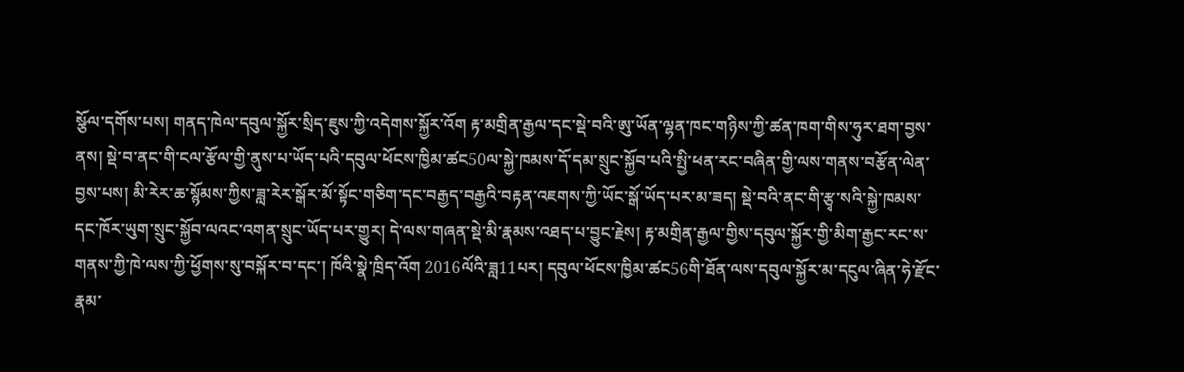སྩོལ་དགོས་པས། གནད་ཁེལ་དབུལ་སྐྱོར་སྲིད་ཇུས་ཀྱི་འདེགས་སྐྱོར་འོག རྟ་མགྲིན་རྒྱལ་དང་སྡེ་བའི་ཨུ་ཡོན་ལྷན་ཁང་གཉིས་ཀྱི་ཚན་ཁག་གིས་ཧུར་ཐག་བྱས་ནས། སྡེ་བ་ནང་གི་ངལ་རྩོལ་གྱི་ནུས་པ་ཡོད་པའི་དབུལ་ཕོངས་ཁྱིམ་ཚང50ལ་སྐྱེ་ཁམས་དོ་དམ་སྲུང་སྐྱོབ་པའི་སྤྱི་ཕན་རང་བཞིན་གྱི་ལས་གནས་བརྩོན་ལེན་བྱས་པས། མི་རེར་ཆ་སྙོམས་ཀྱིས་ཟླ་རེར་སྒོར་མོ་སྟོང་གཅིག་དང་བརྒྱད་བརྒྱའི་བརྟན་འཇགས་ཀྱི་ཡོང་སྒོ་ཡོད་པར་མ་ཟད། སྡེ་བའི་ནང་གི་རྩྭ་སའི་སྐྱེ་ཁམས་དང་ཁོར་ཡུག་སྲུང་སྐྱོབ་ལའང་འགན་སྲུང་ཡོད་པར་གྱུར། དེ་ལས་གཞན་སྡེ་མི་རྣམས་འཐད་པ་བྱུང་རྗེས། རྟ་མགྲིན་རྒྱལ་གྱིས་དབུལ་སྐྱོར་གྱི་མིག་རྒྱང་རང་ས་གནས་ཀྱི་ཁེ་ལས་ཀྱི་ཕྱོགས་སུ་བསྐོར་བ་དང་། ཁོའི་སྣེ་ཁྲིད་འོག 2016ལོའི་ཟླ11པར། དབུལ་ཕོངས་ཁྱིམ་ཚང56གི་ཐོན་ལས་དབུལ་སྐྱོར་མ་དངུལ་ཞིན་ཧེ་རྫོང་རྣམ་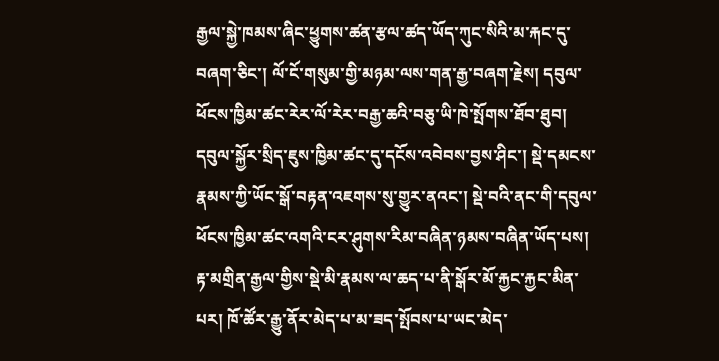རྒྱལ་སྐྱེ་ཁམས་ཞིང་ཕྱུགས་ཚན་རྩལ་ཚད་ཡོད་ཀུང་སིའི་མ་རྐང་དུ་བཞག་ཅིང་། ལོ་ངོ་གསུམ་གྱི་མཉམ་ལས་གན་རྒྱ་བཞག་རྗེས། དབུལ་ཕོངས་ཁྱིམ་ཚང་རེར་ལོ་རེར་བརྒྱ་ཆའི་བཅུ་ཡི་ཁེ་སྤོགས་ཐོབ་ཐུབ།
དབུལ་སྐྱོར་སྲིད་ཇུས་ཁྱིམ་ཚང་དུ་དངོས་འབེབས་བྱས་ཤིང་། སྡེ་དམངས་རྣམས་ཀྱི་ཡོང་སྒོ་བརྟན་འཇགས་སུ་གྱུར་ནའང་། སྡེ་བའི་ནང་གི་དབུལ་ཕོངས་ཁྱིམ་ཚང་འགའི་ངར་ཤུགས་རིམ་བཞིན་ཉམས་བཞིན་ཡོད་པས། རྟ་མགྲིན་རྒྱལ་གྱིས་སྡེ་མི་རྣམས་ལ་ཆད་པ་ནི་སྒོར་མོ་རྐྱང་རྐྱང་མིན་པར། ཁོ་ཚོར་རྒྱུ་ནོར་མེད་པ་མ་ཟད་སྤོབས་པ་ཡང་མེད་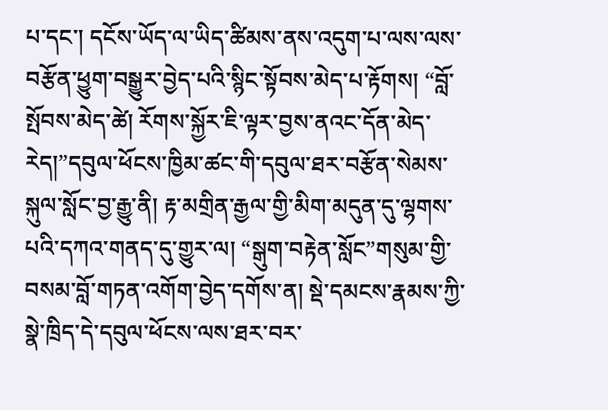པ་དང་། དངོས་ཡོད་ལ་ཡིད་ཚིམས་ནས་འདུག་པ་ལས་ལས་བརྩོན་ཕྱུག་བསྒྱུར་བྱེད་པའི་སྙིང་སྟོབས་མེད་པ་རྟོགས། “བློ་སྤོབས་མེད་ཚེ། རོགས་སྐྱོར་ཇི་ལྟར་བྱས་ནའང་དོན་མེད་རེད།”དབུལ་ཕོངས་ཁྱིམ་ཚང་གི་དབུལ་ཐར་བརྩོན་སེམས་སྐུལ་སློང་བྱ་རྒྱུ་ནི། རྟ་མགྲིན་རྒྱལ་གྱི་མིག་མདུན་དུ་ལྷགས་པའི་དཀའ་གནད་དུ་གྱུར་ལ། “སྒུག་བརྟེན་སློང”གསུམ་གྱི་བསམ་བློ་གཏན་འགོག་བྱེད་དགོས་ན། སྡེ་དམངས་རྣམས་ཀྱི་སྣེ་ཁྲིད་དེ་དབུལ་ཕོངས་ལས་ཐར་བར་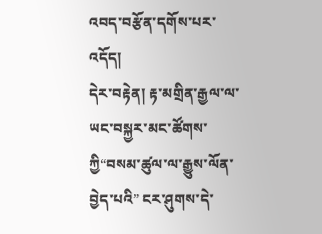འབད་བརྩོན་དགོས་པར་འདོད།
དེར་བརྟེན། རྟ་མགྲིན་རྒྱལ་ལ་ཡང་བསྐྱར་མང་ཚོགས་ཀྱི“བསམ་ཚུལ་ལ་རྒྱུས་ལོན་བྱེད་པའི” ངར་ཤུགས་དེ་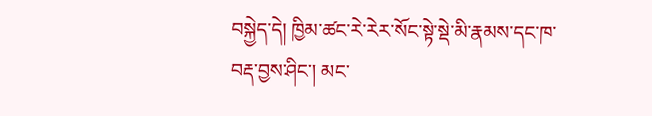བསྐྱེད་དེ། ཁྱིམ་ཚང་རེ་རེར་སོང་སྟེ་སྡེ་མི་རྣམས་དང་ཁ་བརྡ་བྱས་ཤིང་། མང་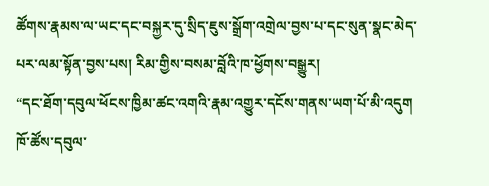ཚོགས་རྣམས་ལ་ཡང་དང་བསྐྱར་དུ་སྲིད་ཇུས་སྒྲོག་འགྲེལ་བྱས་པ་དང་སུན་སྣང་མེད་པར་ལམ་སྟོན་བྱས་པས། རིམ་གྱིས་བསམ་བློའི་ཁ་ཕྱོགས་བསྒྱུར།
“དང་ཐོག་དབུལ་ཕོངས་ཁྱིམ་ཚང་འགའི་རྣམ་འགྱུར་དངོས་གནས་ཡག་པོ་མི་འདུག ཁོ་ཚོས་དབུལ་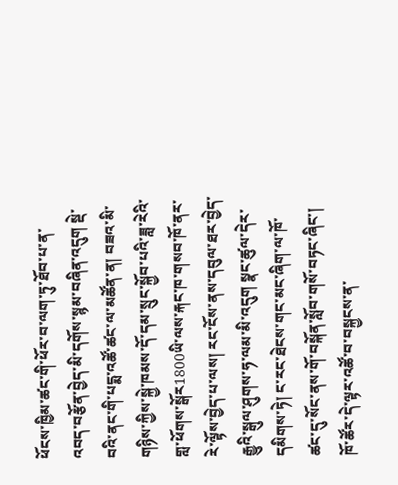ཕོངས་ཁྱིམ་ཚང་གི་ཕོར་བ་ལག་ཏུ་ཐོབ་པ་ན་འབད་བརྩོན་བྱེད་མི་དགོས་སྙམ་བཞིན་འདུག སྡེ་བའི་ནང་གི་པདྨ་འཚོ་ཚང་ལ་མཚོན་ན། བཟའ་མི་གཉིས་ཀྱིས་སྐྱེ་ཁམས་དོ་དམ་སྲུང་སྐྱོབ་པའི་ཟླ་རེའི་གླ་ཕོགས་སྒོར1800ཡི་ལས་རྐང་ཁ་གསབ་ཁོ་ནར་རེ་ལྟོས་བྱེད་པ་ལས། རང་ངོས་ནས་དབུལ་ཐར་བྱེད་རྒྱུའི་སྒུལ་ཤུགས་ཧ་ལམ་མི་འདུག སྣང་ཚུལ་དེར་དམིགས་ཏེ། ང་རང་ཐེངས་གང་མང་ཞིག་ལ་ཁོ་ཚང་དུ་སོང་ནས་གོ་བསྐོན་སློབ་གསོ་བཏང་ཞིང་། ཁོ་ཚོར་དེ་ལྟར་འཚོ་བ་བསྐྱངས་ན་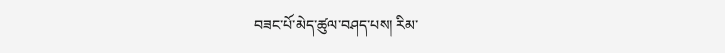བཟང་པོ་མེད་ཚུལ་བཤད་པས། རིམ་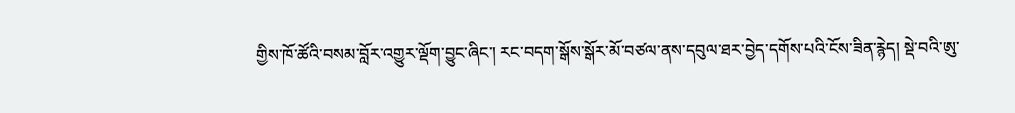གྱིས་ཁོ་ཚོའི་བསམ་བློར་འགྱུར་ལྡོག་བྱུང་ཞིང་། རང་བདག་སྒོས་སྒོར་མོ་བཙལ་ནས་དབུལ་ཐར་བྱེད་དགོས་པའི་ངོས་ཟིན་རྙེད། སྡེ་བའི་ཨུ་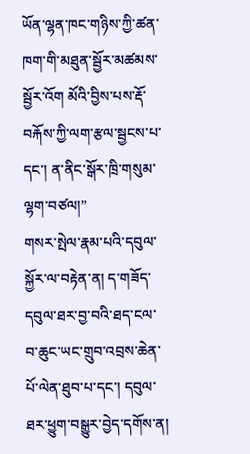ཡོན་ལྷན་ཁང་གཉིས་ཀྱི་ཚན་ཁག་གི་མཐུན་སྦྱོར་མཚམས་སྦྱོར་འོག མོའི་བྱིས་པས་རྡོ་བརྐོས་ཀྱི་ལག་རྩལ་སྦྱངས་པ་དང་། ན་ནིང་སྒོར་ཁྲི་གསུམ་ལྷག་བཙལ།”
གསར་སྤེལ་རྣམ་པའི་དབུལ་སྐྱོར་ལ་བརྟེན་ན། ད་གཟོད་དབུལ་ཐར་བྱ་བའི་ཐད་ངལ་བ་ཆུང་ཡང་གྲུབ་འབྲས་ཆེན་པོ་ལེན་ཐུབ་པ་དང་། དབུལ་ཐར་ཕྱུག་བསྒྱུར་བྱེད་དགོས་ན།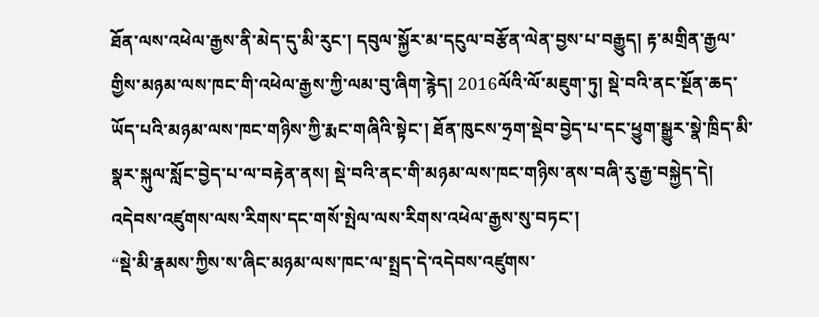ཐོན་ལས་འཕེལ་རྒྱས་ནི་མེད་དུ་མི་རུང་། དབུལ་སྐྱོར་མ་དངུལ་བརྩོན་ལེན་བྱས་པ་བརྒྱུད། རྟ་མགྲིན་རྒྱལ་གྱིས་མཉམ་ལས་ཁང་གི་འཕེལ་རྒྱས་ཀྱི་ལམ་བུ་ཞིག་རྙེད། 2016ལོའི་ལོ་མཇུག་ཏུ། སྡེ་བའི་ནང་སྔོན་ཆད་ཡོད་པའི་མཉམ་ལས་ཁང་གཉིས་ཀྱི་རྨང་གཞིའི་སྟེང་། ཐོན་ཁུངས་ཧྲག་སྡེབ་བྱེད་པ་དང་ཕྱུག་སྒྱུར་སྣེ་ཁྲིད་མི་སྣར་སྐུལ་སློང་བྱེད་པ་ལ་བརྟེན་ནས། སྡེ་བའི་ནང་གི་མཉམ་ལས་ཁང་གཉིས་ནས་བཞི་རུ་རྒྱ་བསྐྱེད་དེ། འདེབས་འཛུགས་ལས་རིགས་དང་གསོ་སྤེལ་ལས་རིགས་འཕེལ་རྒྱས་སུ་བཏང་།
“སྡེ་མི་རྣམས་ཀྱིས་ས་ཞིང་མཉམ་ལས་ཁང་ལ་སྤྲད་དེ་འདེབས་འཛུགས་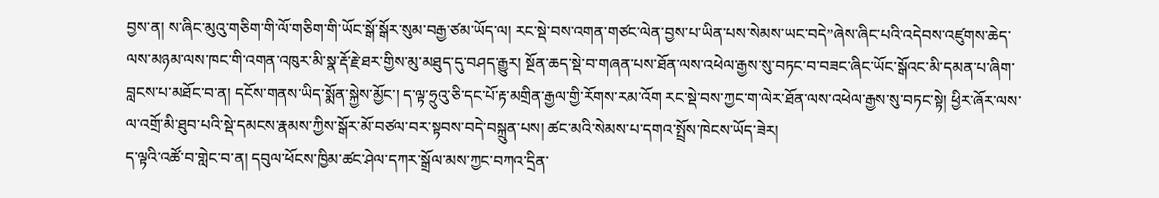བྱས་ན། ས་ཞིང་མུའུ་གཅིག་གི་ལོ་གཅིག་གི་ཡོང་སྒོ་སྒོར་སུམ་བརྒྱ་ཙམ་ཡོད་ལ། རང་སྡེ་བས་འགན་གཙང་ལེན་བྱས་པ་ཡིན་པས་སེམས་ཡང་བདེ”ཞེས་ཞིང་པའི་འདེབས་འཛུགས་ཆེད་ལས་མཉམ་ལས་ཁང་གི་འགན་འཁུར་མི་སྣ་རྡོ་རྗེ་ཐར་གྱིས་མུ་མཐུད་དུ་བཤད་རྒྱུར། སྔོན་ཆད་སྡེ་བ་གཞན་པས་ཐོན་ལས་འཕེལ་རྒྱས་སུ་བཏང་བ་བཟང་ཞིང་ཡོང་སྒོའང་མི་དམན་པ་ཞིག་བླངས་པ་མཐོང་བ་ན། དངོས་གནས་ཡིད་སྨོན་སྐྱེས་མྱོང་། ད་ལྟ་ཧྲུའུ་ཅི་དང་པོ་རྟ་མགྲིན་རྒྱལ་གྱི་རོགས་རམ་འོག རང་སྡེ་བས་ཀྱང་ག་ལེར་ཐོན་ལས་འཕེལ་རྒྱས་སུ་བཏང་སྟེ། ཕྱིར་ཞོར་ལས་ལ་འགྲོ་མི་ཐུབ་པའི་སྡེ་དམངས་རྣམས་ཀྱིས་སྒོར་མོ་བཙལ་བར་སྟབས་བདེ་བསྐྲུན་པས། ཚང་མའི་སེམས་པ་དགའ་སྤྲོས་ཁེངས་ཡོད་ཟེར།
ད་ལྟའི་འཚོ་བ་གླེང་བ་ན། དབུལ་ཕོངས་ཁྱིམ་ཚང་ཤེལ་དཀར་སྒྲོལ་མས་ཀྱང་བཀའ་དྲིན་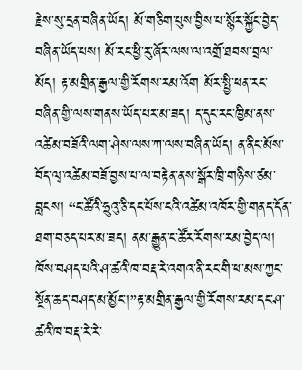རྗེས་སུ་དྲན་བཞིན་ཡོད། མོ་གཅིག་པུས་བྱིས་པ་སྙོར་སྐྱོང་བྱེད་བཞིན་ཡོད་པས། མོ་རང་ཕྱི་རུ་ཞོར་ལས་ལ་འགྲོ་ཐབས་བྲལ་མོད། རྟ་མགྲིན་རྒྱལ་གྱི་རོགས་རམ་འོག མོར་སྤྱི་ཕན་རང་བཞིན་གྱི་ལས་གནས་ཡོད་པར་མ་ཟད། ད་དུང་རང་ཁྱིམ་ནས་འཚེམ་བཟོའི་ལག་ཤེས་ལས་ཀ་ལས་བཞིན་ཡོད། ན་ནིང་མོས་བོད་ལྭ་འཚེམ་བཟོ་བྱས་པ་ལ་བརྟེན་ནས་སྒོར་ཁྲི་གཉིས་ཙམ་བླངས། “ང་ཚོའི་ཧྲུའུ་ཅི་དང་པོས་ངའི་འཚེམ་འཁོར་གྱི་གནད་དོན་ཐག་བཅད་པར་མ་ཟད། ནམ་རྒྱུན་ང་ཚོར་རོགས་རམ་བྱེད་ལ། ཁོས་བཤད་པའི་ཤ་ཚའི་ཁ་བརྡ་རེ་འགའ་ནི་རང་གི་ཕ་མས་ཀྱང་སྔོན་ཆད་བཤད་མ་མྱོང་།”རྟ་མགྲིན་རྒྱལ་གྱི་རོགས་རམ་དང་ཤ་ཚའི་ཁ་བརྡ་རེ་རེ་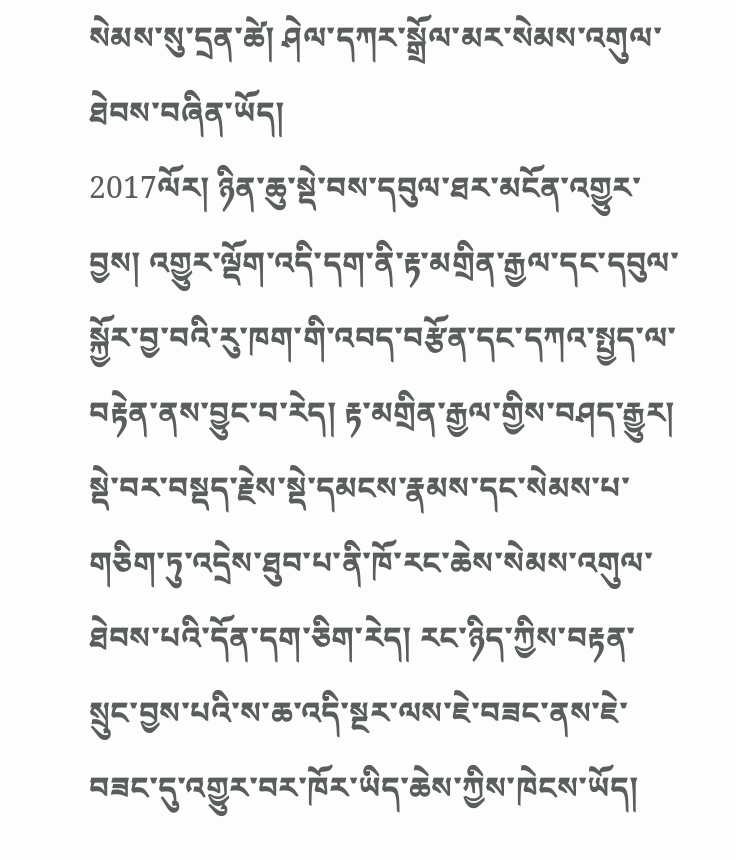སེམས་སུ་དྲན་ཚེ། ཤེལ་དཀར་སྒྲོལ་མར་སེམས་འགུལ་ཐེབས་བཞིན་ཡོད།
2017ལོར། ཉིན་ཆུ་སྡེ་བས་དབུལ་ཐར་མངོན་འགྱུར་བྱས། འགྱུར་ལྡོག་འདི་དག་ནི་རྟ་མགྲིན་རྒྱལ་དང་དབུལ་སྐྱོར་བྱ་བའི་རུ་ཁག་གི་འབད་བརྩོན་དང་དཀའ་སྤྱད་ལ་བརྟེན་ནས་བྱུང་བ་རེད། རྟ་མགྲིན་རྒྱལ་གྱིས་བཤད་རྒྱུར། སྡེ་བར་བསྡད་རྗེས་སྡེ་དམངས་རྣམས་དང་སེམས་པ་གཅིག་ཏུ་འདྲེས་ཐུབ་པ་ནི་ཁོ་རང་ཆེས་སེམས་འགུལ་ཐེབས་པའི་དོན་དག་ཅིག་རེད། རང་ཉིད་ཀྱིས་བརྟན་སྲུང་བྱས་པའི་ས་ཆ་འདི་སྔར་ལས་ཇེ་བཟང་ནས་ཇེ་བཟང་དུ་འགྱུར་བར་ཁོར་ཡིད་ཆེས་ཀྱིས་ཁེངས་ཡོད།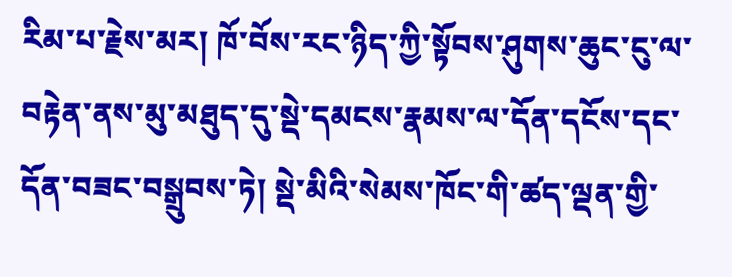རིམ་པ་རྗེས་མར། ཁོ་བོས་རང་ཉིད་ཀྱི་སྟོབས་ཤུགས་ཆུང་ངུ་ལ་བརྟེན་ནས་མུ་མཐུད་དུ་སྡེ་དམངས་རྣམས་ལ་དོན་དངོས་དང་དོན་བཟང་བསྒྲུབས་ཏེ། སྡེ་མིའི་སེམས་ཁོང་གི་ཚད་ལྡན་གྱི་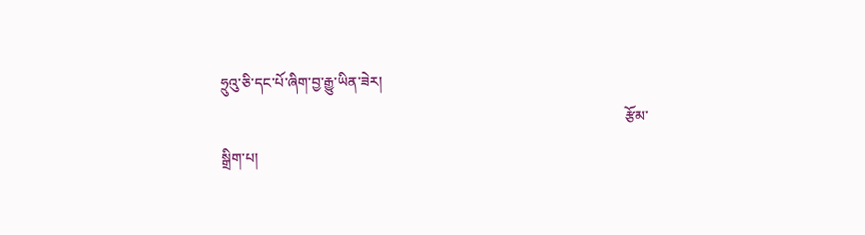ཧྲུའུ་ཅི་དང་པོ་ཞིག་བྱ་རྒྱུ་ཡིན་ཟེར།
                                                                                                               རྩོམ་སྒྲིག་པ།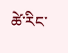ཚེ་རིང་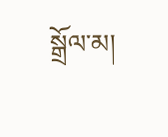སྒྲོལ་མ།